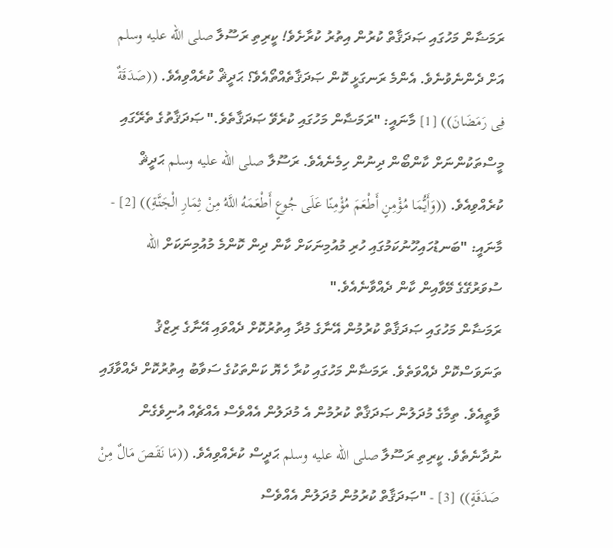ރަމަޟާން މަހުގައި ޞަދަޤާތް ކުރުން އިތުރު ކުރާށެވެ! ކީރިތި ރަސޫލާ صلى الله عليه وسلم އަށް ދެންނެވުނެވެ. އެންމެ ރަނގަޅީ ކޮން ޞަދަޤާތެއްތޯއެވެ؟ ޙަދީޘް ކުރެއްވިއެވެ. ((صَدَقَةٌ فِى رَمَضَانَ)) [1] މާނައީ: "ރަމަޟާން މަހުގައި ކުރެވޭ ޞަދަޤާތެވެ." ޞަދަޤާތުގެ ތެރޭގައި މީސްތަކުންނަށް ކާންބޯން ދިނުން ހިމެނެއެވެ. ރަސޫލާ صلى الله عليه وسلم ޙަދީޘް ކުރެއްވިއެވެ. ((وَأَيُّمَا مُؤْمِنٍ أَطْعَمَ مُؤْمِنًا عَلَى جُوعٍ أَطْعَمَهُ اللَّهُ مِنْ ثِمَارِ الْجَنَّةِ)) [2] - މާނައީ: "ބަނޑުހައިހޫނުކަމުގައި ހުރި މުއުމިނަކަށް ކާން ދިން ކޮންމެ މުއުމިނަކަށް الله ސުވަރުގޭގެ މޭވާއިން ކާން ދެއްވާނެއެވެ."
ރަމަޟާން މަހުގައި ޞަދަޤާތް ކުރުމުން އޭނާގެ މުދާ އިތުރުކޮށް ދެއްވައި އޭނާގެ ރިޒްޤު ތަނަވަސްކޮށް ދެއްވަތެވެ. ރަމަޟާން މަހުގައި ކުރާ ހެޔޮ ކަންތަކުގެ ސަވާބު އިތުރުކޮށް ދެއްވާފައި ވާތީއެވެ. ތިމާގެ މުދަލުން ޞަދަޤާތް ކުރުމުން އެ މުދަލުން އެއްވެސް އެއްޗެއް އުނިވެގެން ނުދާނެތެވެ. ކީރިތި ރަސޫލާ صلى الله عليه وسلم ޙަދީސް ކުރެއްވިއެވެ. ((مَا نَقَصَ مَالٌ مِنْ صَدَقَةٍ)) [3] - "ޞަދަޤާތް ކުރުމުން މުދަލުން އެއްވެސް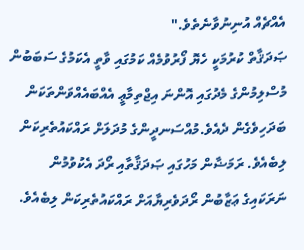އެއްޗެއް އުނިނުވާނެތެވެ."
ޞަދަޤާތް ކުރުމަކީ ހެޔޮ ފޯރުވުމެއް ކަމުގައި ވާތީ އެކަމުގެ ސަބަބުން މުސްލިމުންގެ މެދުގައި އޮންނަ އިޖްތިމާޢީ އެއްބައެއްވަންތަކަން ބަދަހިވެގެން ދެއެވެ.މުއްސަނދީންގެ މުދަލަށް ރައްކައުތެރިކަން ލިބެއެވެ. ރަމަޟާން މަހުގައި ޞަދަޤާތާއި ރޯދަ އެކުވުމުން ނަރަކައިގެ ޢަޒާބުން ރޯދަވެރިޔާއަށް ރައްކައުތެރިކަން ލިބެއެވެ.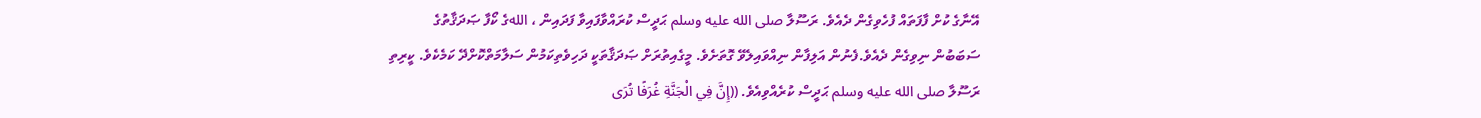އޭނާގެ ކުށް ފާފަތައް ފުހެވިގެން ދެއެވެ. ރަސޫލާ صلى الله عليه وسلم ޙަދީސް ކުރައްވާފައިވާ ފަދައިން ، اللهގެ ކޯފާ ޞަދަޤާތުގެ ސަބަބުން ނިވިގެން ދެއެވެ.ފެނުން އަލިފާން ނިއްވައިލެވޭ ގޮތަށެވެ. މީގެއިތުރަށް ޞަދަޤާތަކީ ދަހިވެތިކަމުން ސަލާމަތްކޮށްދޭ ކަމެކެވެ. ކީރިތި ރަސޫލާ صلى الله عليه وسلم ޙަދީސް ކުރެއްވިއެވެ. ((إِنَّ فِي الْجَنَّةِ غُرَفًا تُرَى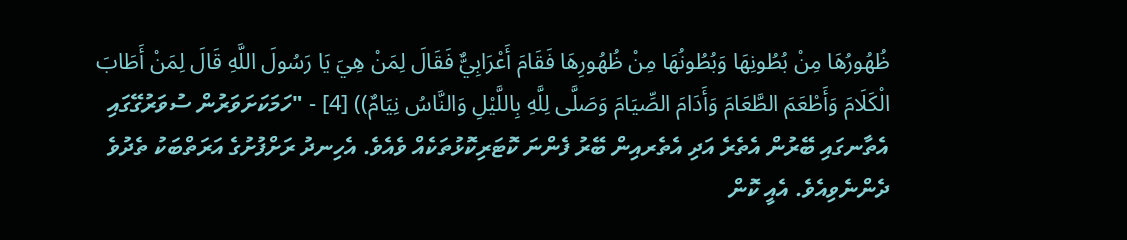ظُهُورُهَا مِنْ بُطُونِهَا وَبُطُونُهَا مِنْ ظُهُورِهَا فَقَامَ أَعْرَابِيٌّ فَقَالَ لِمَنْ هِيَ يَا رَسُولَ اللَّهِ قَالَ لِمَنْ أَطَابَ الْكَلَامَ وَأَطْعَمَ الطَّعَامَ وَأَدَامَ الصِّيَامَ وَصَلَّى لِلَّهِ بِاللَّيْلِ وَالنَّاسُ نِيَامٌ)) [4] - "ހަމަކަށަވަރުން ސުވަރުގޭގައި އެތާނގައި ބޭރުން އެތެރެ އަދި އެތެރއިން ބޭރު ފެންނަ ކޮޓަރިކޮޅުތަކެއް ވެއެވެ. އެހިނދު ރަށްފުށުގެ އަރަތްބަކު ތެދުވެ ދެންނެވިއެވެ. އެއީ ކޮން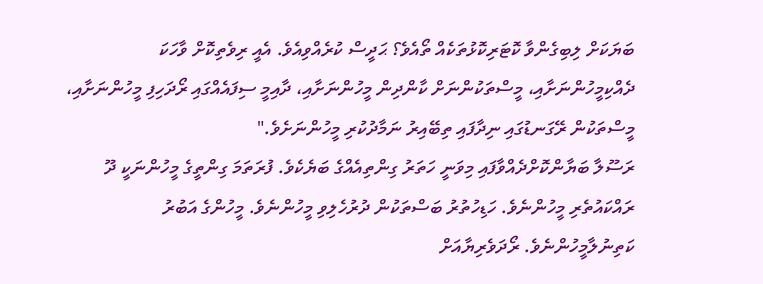ބަޔަކަށް ލިބިގެންވާ ކޮޓަރިކޮޅުތަކެއް ތޯއެވެ؟ ޙަދީސް ކުރެއްވިއެވެ. އެއީ ރިވެތިކޮށް ވާހަކަ ދެއްކިމީހުންނަށާއި، މީސްތަކުންނަށް ކާންދިން މީހުންނަށާއި، ދާއިމީ ސިފައެއްގައި ރޯދަހިފި މީހުންނަށާއި، މީސްތަކުން ރޭގަނޑުގައި ނިދާފައި ތިބޭއިރު ނަމާދުކުރި މީހުންނަށެވެ."
ރަސޫލާ ބަޔާންކޮށްދެއްވާފައި މިވަނީ ހަތަރު ގިންތިއެއްގެ ބަޔެކެވެ. ފުރަތަމަ ގިންތީގެ މީހުންނަކީ ދޫ ރައްކައުތެރި މީހުންނެވެ. ހަޑިހުތުރު ބަސްތަކުން ދުރުހެލިވި މީހުންނެވެ. މީހުންގެ އަބުރު ކަތިނުލާމީހުންނެވެ. ރޯދަވެރިޔާއަށް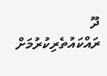ދޫ ރައްކައުތެރިކުރުމަށް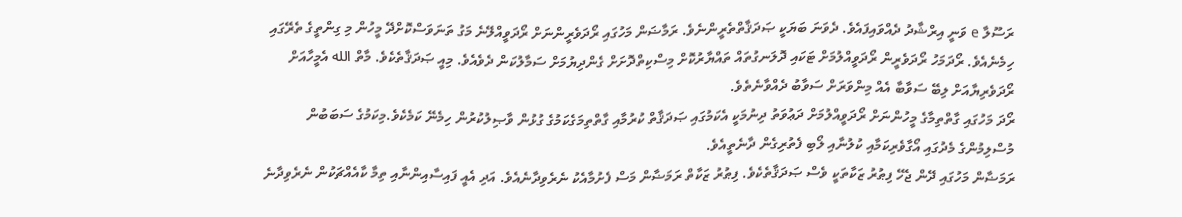ރަސޫލާ e ވަނީ އިރްޝާދު ދެއްވައިފައެވެ. ދެވަނަ ބަޔަކީ ޞަދަޤާތްތެރީންނެވެ. ރަމާޟަން މަހުގައި ރޯދަވެރީންނަށް ރޯދަވީއްލޭނެ މަގު ތަނަވަސްކޮށްދޭ މީހުން މި ގިންތީގެ ތެރޭގައި ހިމެނެއެވެ. ރޯދަމަހު ރޯދަވެރީން ރޯދަވީއްލުމަށް ޓަކައި ދޮލަނގުތައް ތައްޔާރުކޮށް މިސްކިތްދޮށަށް ގެންދިޔުމަށް ސަމާލުކަން ދެވެއެވެ. މިއީ ޞަދަޤާތެކެވެ. މާތް الله އެމީހާއަށް ރޯދަވެރިޔާއަށް ލިބޭ ސަވާބާ އެއް މިންވަރަށް ސަވާބު ދެއްވާނެތެވެ.
ރޯދަ މަހުގައި ގާތްތިމާގެ މީހުންނަށް ރޯދަވީއްލުމަށް ދަޢުވަތު ދިނުމަކީ އެކަމުގައި ޞަދަޤާތް ކުރުމާއި ގާތްތިމަގެކަމުގެ ގުޅުން ވާޞިލުކުރުން ހިމެނޭ ކަމެކެވެ.މިކަމުގެ ސަބަބުން މުސްލިމުންގެ މެދުގައި އޯގާވެރިކަމާއި ކުލުނާއި ލޯބި ފެތުރިގެން ދާނެތީއެވެ.
ރަމަޟާން މަހުގައި ދޭން ޖެހޭ ފިޠުރު ޒަކާތަކީ ވެސް ޞަދަޤާތެކެވެ. ފިޠުރު ޒަކާތް ރަމަޟާން މަސް ފެށުމާއެކު ނެރެވިދާނެއެވެ. އަދި އެއީ ފައިސާއިންނާއި ތިމާ ކާއެއްޗަކުން ނެރެވިދާނެ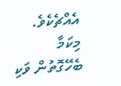އެއްޗެކެވެ. މިކަމާ ބެހޭގޮތުން ވަކި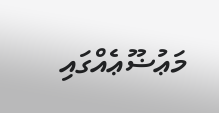މަޢުޟޫޢެއްގައި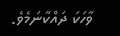ވާހަކަ ދައްކާނަމެވެ.